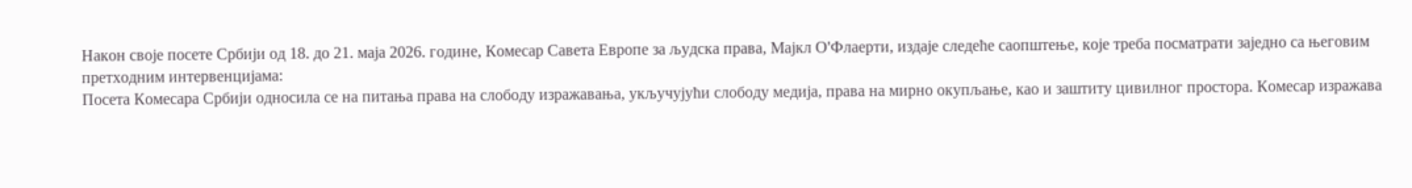Након своје посете Србији од 18. до 21. маја 2026. године, Комесар Савета Европе за људска права, Мајкл О'Флаерти, издаје следеће саопштење, које треба посматрати заједно са његовим претходним интервенцијама:
Посета Комесара Србији односила се на питања права на слободу изражавања, укључујући слободу медија, права на мирно окупљање, као и заштиту цивилног простора. Комесар изражава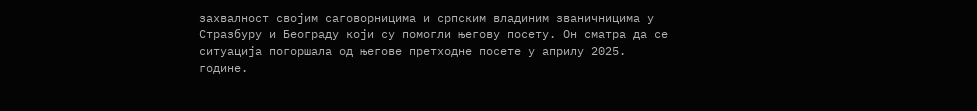захвалност својим саговорницима и српским владиним званичницима у Стразбуру и Београду који су помогли његову посету. Он сматра да се ситуација погоршала од његове претходне посете у априлу 2025. године.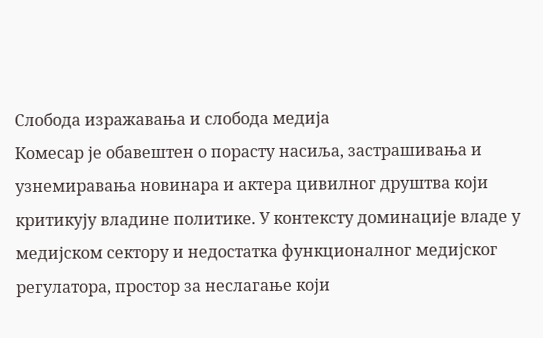Слобода изражавања и слобода медија
Комесар је обавештен о порасту насиља, застрашивања и узнемиравања новинара и актера цивилног друштва који критикују владине политике. У контексту доминације владе у медијском сектору и недостатка функционалног медијског регулатора, простор за неслагање који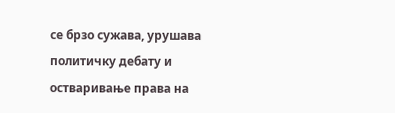се брзо сужава, урушава политичку дебату и остваривање права на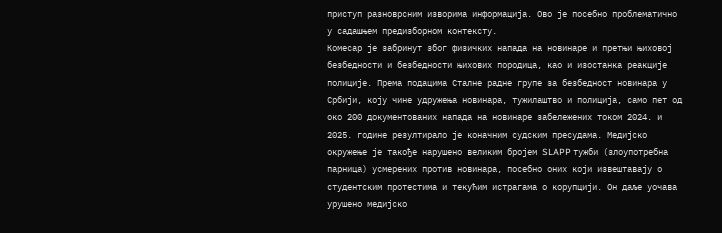приступ разноврсним изворима информација. Ово је посебно проблематично у садашњем предизборном контексту.
Комесар је забринут због физичких напада на новинаре и претњи њиховој безбедности и безбедности њихових породица, као и изостанка реакције полиције. Према подацима Сталне радне групе за безбедност новинара у Србији, коју чине удружења новинара, тужилаштво и полиција, само пет од око 200 документованих напада на новинаре забележених током 2024. и 2025. године резултирало је коначним судским пресудама. Медијско окружење је такође нарушено великим бројем SLAPP тужби (злоупотребна парница) усмерених против новинара, посебно оних који извештавају о студентским протестима и текућим истрагама о корупцији. Он даље уочава урушено медијско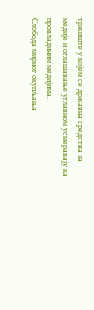тржиште у којем се државна средства за медије и оглашавање углавном усмеравају ка провладиним медијима.
Слобода мирног окупљања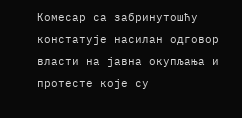Комесар са забринутошћу констатује насилан одговор власти на јавна окупљања и протесте које су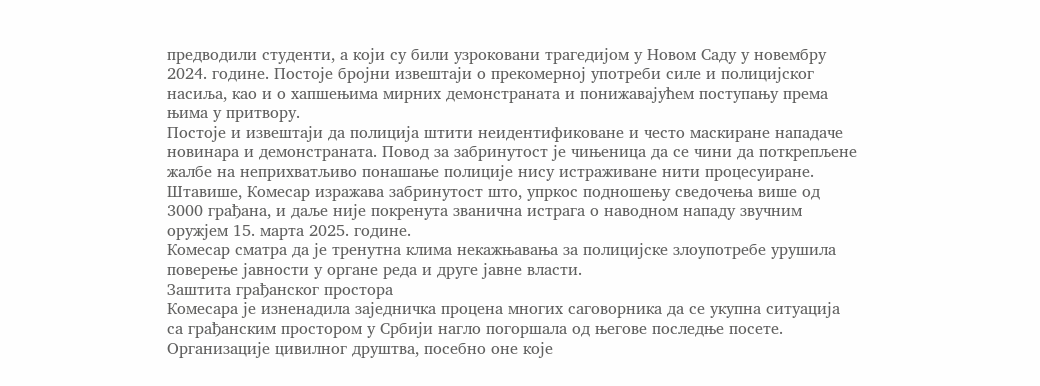предводили студенти, а који су били узроковани трагедијом у Новом Саду у новембру 2024. године. Постоје бројни извештаји о прекомерној употреби силе и полицијског насиља, као и о хапшењима мирних демонстраната и понижавајућем поступању према њима у притвору.
Постоје и извештаји да полиција штити неидентификоване и често маскиране нападаче новинара и демонстраната. Повод за забринутост је чињеница да се чини да поткрепљене жалбе на неприхватљиво понашање полиције нису истраживане нити процесуиране. Штавише, Комесар изражава забринутост што, упркос подношењу сведочења више од 3000 грађана, и даље није покренута званична истрага о наводном нападу звучним оружјем 15. марта 2025. године.
Комесар сматра да је тренутна клима некажњавања за полицијске злоупотребе урушила поверење јавности у органе реда и друге јавне власти.
Заштита грађанског простора
Комесара је изненадила заједничка процена многих саговорника да се укупна ситуација са грађанским простором у Србији нагло погоршала од његове последње посете.
Организације цивилног друштва, посебно оне које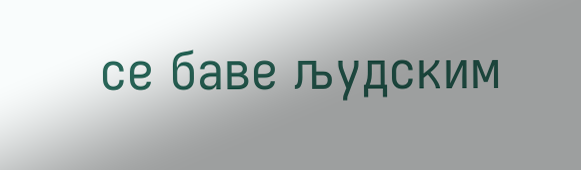се баве људским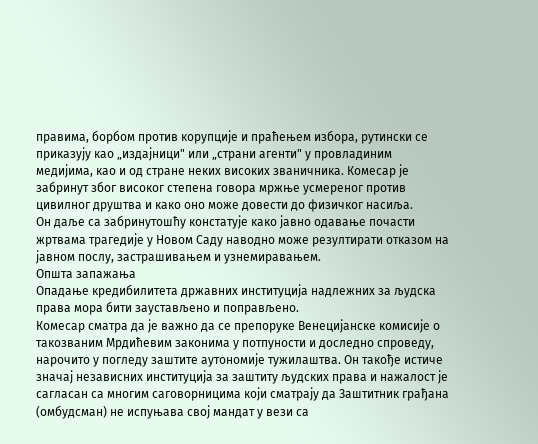правима, борбом против корупције и праћењем избора, рутински се приказују као „издајници" или „страни агенти" у провладиним медијима, као и од стране неких високих званичника. Комесар је забринут због високог степена говора мржње усмереног против цивилног друштва и како оно може довести до физичког насиља.
Он даље са забринутошћу констатује како јавно одавање почасти жртвама трагедије у Новом Саду наводно може резултирати отказом на јавном послу, застрашивањем и узнемиравањем.
Општа запажања
Опадање кредибилитета државних институција надлежних за људска права мора бити заустављено и поправљено.
Комесар сматра да је важно да се препоруке Венецијанске комисије о такозваним Мрдићевим законима у потпуности и доследно спроведу, нарочито у погледу заштите аутономије тужилаштва. Он такође истиче значај независних институција за заштиту људских права и нажалост је сагласан са многим саговорницима који сматрају да Заштитник грађана (омбудсман) не испуњава свој мандат у вези са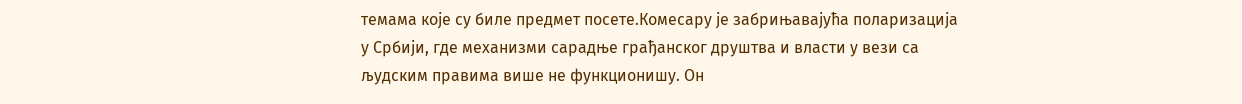темама које су биле предмет посете.Комесару је забрињавајућа поларизација у Србији, где механизми сарадње грађанског друштва и власти у вези са људским правима више не функционишу. Он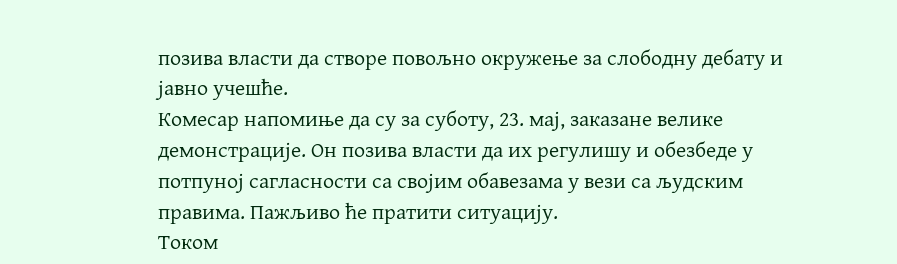позива власти да створе повољно окружење за слободну дебату и јавно учешће.
Комесар напомиње да су за суботу, 23. мај, заказане велике демонстрације. Он позива власти да их регулишу и обезбеде у потпуној сагласности са својим обавезама у вези са људским правима. Пажљиво ће пратити ситуацију.
Током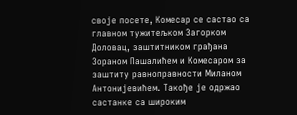своје посете, Комесар се састао са главном тужитељком Загорком Доловац, заштитником грађана Зораном Пашалићем и Комесаром за заштиту равноправности Миланом Антонијевићем. Такође је одржао састанке са широким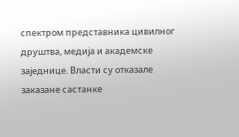спектром представника цивилног друштва, медија и академске заједнице. Власти су отказале заказане састанке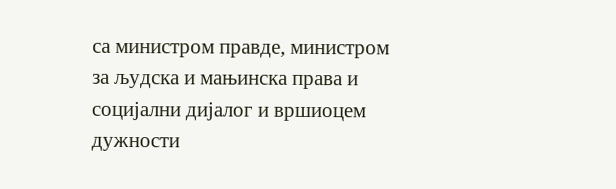са министром правде, министром за људска и мањинска права и социјални дијалог и вршиоцем дужности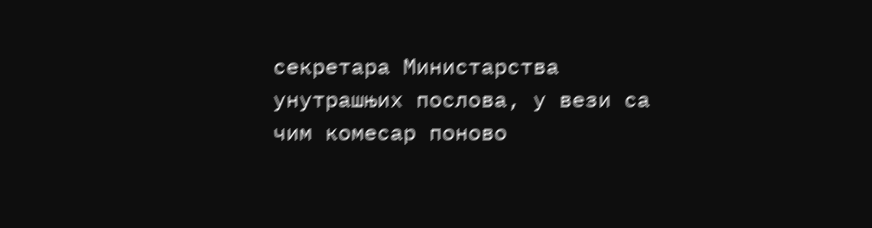секретара Министарства унутрашњих послова, у вези са чим комесар поново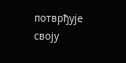потврђује своју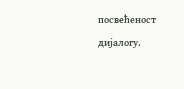посвећеност дијалогу.